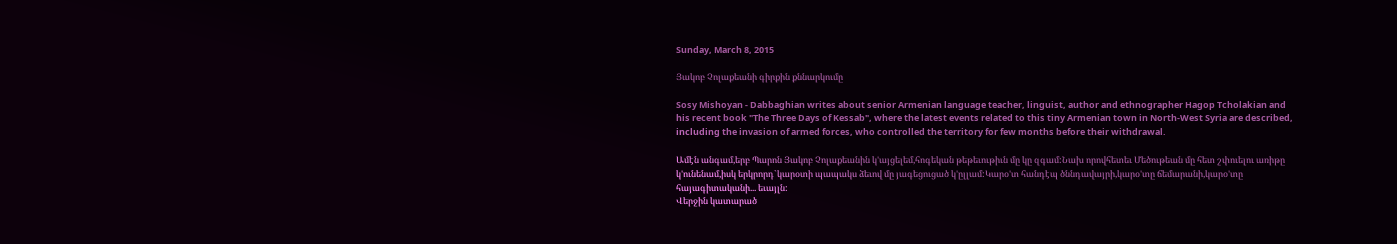Sunday, March 8, 2015

Յակոբ Չոլաքեանի գիրքին քննարկումը

Sosy Mishoyan - Dabbaghian writes about senior Armenian language teacher, linguist, author and ethnographer Hagop Tcholakian and his recent book "The Three Days of Kessab", where the latest events related to this tiny Armenian town in North-West Syria are described, including the invasion of armed forces, who controlled the territory for few months before their withdrawal.

Ամէն անգամ,երբ Պարոն Յակոբ Չոլաքեանին կ'այցելեմ,հոգեկան թեթեւութիւն մը կը զգամ:Նախ որովհետեւ Մեծութեան մը հետ շփուելու առիթը կ'ունենամ,իսկ երկրորդ`կարօտի պապակս ձեւով մը յագեցուցած կ'ըլլամ:Կարօ'տ հանդէպ ծննդավայրի,կարօ'տը ճեմարանի,կարօ'տը հայագիտականի... եւայլն:
Վերջին կատարած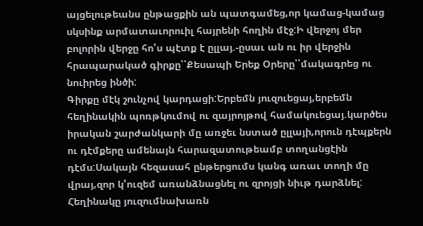այցելութեանս ընթացքին ան պատգամեց,որ կամաց-կամաց սկսինք արմատաւորուիլ հայրենի հողին մէջ:Ի վերջոյ մեր բոլորին վերջը հո'ս պէտք է ըլլայ.-ըսաւ ան ու իր վերջին հրապարակած գիրքը՝՝Քեսապի Երեք Օրերը՝՝մակագրեց ու նուիրեց ինծի:
Գիրքը մէկ շունչով կարդացի:Երբեմն յուզուեցայ,երբեմն հեղինակին պոռթկումով ու զայրոյթով համակուեցայ.կարծես իրական շարժանկարի մը առջեւ նստած ըլլայի,որուն դէպքերն ու դէմքերը ամենայն հարազատութեամբ տողանցէին դէմս:Սակայն հեզասահ ընթերցումս կանգ առաւ տողի մը վրայ,զոր կ'ուզեմ առանձնացնել ու զրոյցի նիւթ դարձնել:
Հեղինակը յուզումնախառն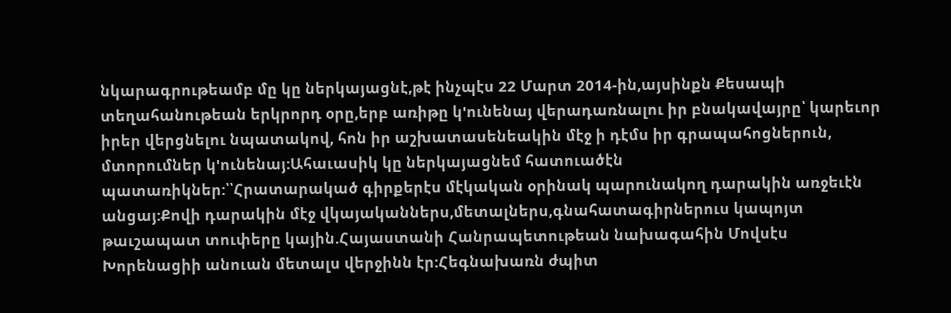նկարագրութեամբ մը կը ներկայացնէ,թէ ինչպէս 22 Մարտ 2014-ին,այսինքն Քեսապի տեղահանութեան երկրորդ օրը,երբ առիթը կ'ունենայ վերադառնալու իր բնակավայրը՝ կարեւոր իրեր վերցնելու նպատակով, հոն իր աշխատասենեակին մէջ ի դէմս իր գրապահոցներուն, մտորումներ կ'ունենայ:Ահաւասիկ կը ներկայացնեմ հատուածէն պատառիկներ:՝՝Հրատարակած գիրքերէս մէկական օրինակ պարունակող դարակին առջեւէն անցայ:Քովի դարակին մէջ վկայականներս,մետալներս,գնահատագիրներուս կապոյտ թաւշապատ տուփերը կային.Հայաստանի Հանրապետութեան նախագահին Մովսէս Խորենացիի անուան մետալս վերջինն էր:Հեգնախառն ժպիտ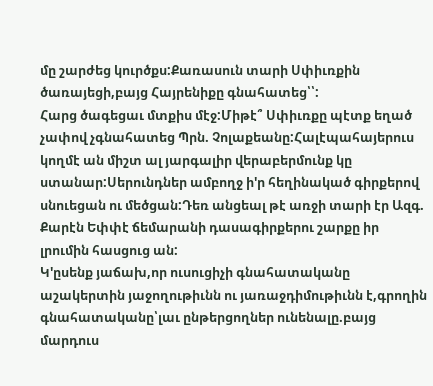մը շարժեց կուրծքս:Քառասուն տարի Սփիւռքին ծառայեցի,բայց Հայրենիքը գնահատեց՝՝:
Հարց ծագեցաւ մտքիս մէջ:Միթէ՞ Սփիւռքը պէտք եղած չափով չգնահատեց Պրն. Չոլաքեանը:Հալէպահայերուս կողմէ ան միշտ ալ յարգալիր վերաբերմունք կը ստանար:Սերունդներ ամբողջ ի'ր հեղինակած գիրքերով սնուեցան ու մեծցան:Դեռ անցեալ թէ առջի տարի էր Ազգ. Քարէն Եփփէ ճեմարանի դասագիրքերու շարքը իր լրումին հասցուց ան:
Կ'ըսենք յաճախ,որ ուսուցիչի գնահատականը աշակերտին յաջողութիւնն ու յառաջդիմութիւնն է,գրողին գնահատականը՝լաւ ընթերցողներ ունենալը.բայց մարդուս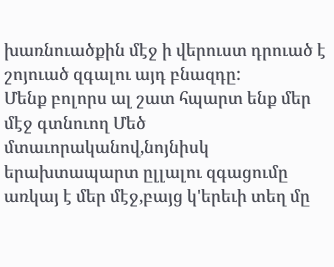խառնուածքին մէջ ի վերուստ դրուած է շոյուած զգալու այդ բնազդը:
Մենք բոլորս ալ շատ հպարտ ենք մեր մէջ գտնուող Մեծ մտաւորականով,նոյնիսկ երախտապարտ ըլլալու զգացումը առկայ է մեր մէջ,բայց կ'երեւի տեղ մը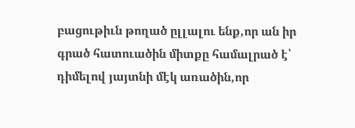բացութիւն թողած ըլլալու ենք,որ ան իր գրած հատուածին միտքը համալրած է՝ դիմելով յայտնի մէկ առածին,որ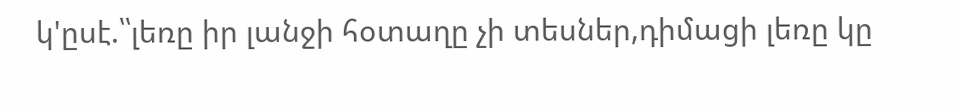կ'ըսէ.՝՝լեռը իր լանջի հօտաղը չի տեսներ,դիմացի լեռը կը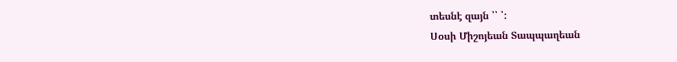տեսնէ զայն ՝՝ ՝:
Սօսի Միշոյեան Տապպաղեան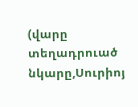(վարը տեղադրուած նկարը,Սուրիոյ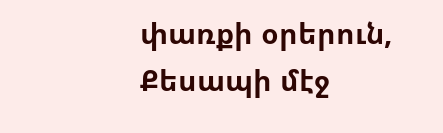փառքի օրերուն, Քեսապի մէջ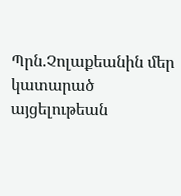Պրն.Չոլաքեանին մեր կատարած այցելութեան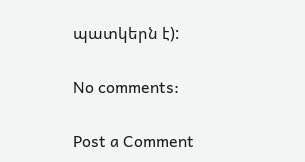պատկերն է):

No comments:

Post a Comment